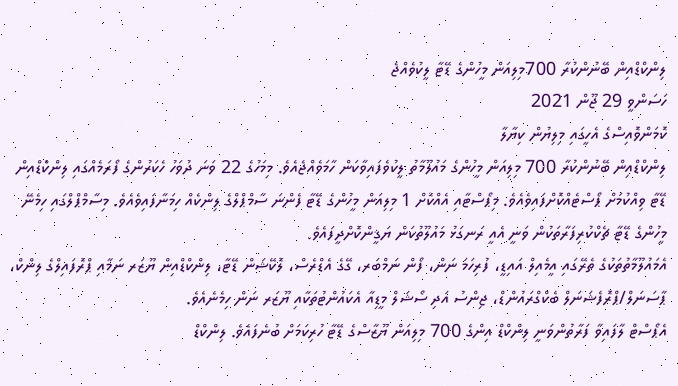ލިންކްޑްއިން ބޭނުންކުރާ 700މިލިއަން މީހުންގެ ޑޭޓާ ލީކުވެއްޖެ
ހަސަންވީ 29 ޖޫން 2021
ކޮމަންވޮއިސްގެ އެހީގައި މިލިޔުން ކިޔާލާ
ލިންކްޑްއިން ބޭނުންކުރާ 700 މިލިއަން މީހުންގެ މައުލޫމާތު ލީކުވެފައިވާކަން ހާމަވެއްޖެއެވެ. މިމަހުގެ 22 ވަނަ ދުވަހު ހެކަރުންގެ ފޯރަމެއްގައި ލިންކްޑްއިން ޑޭޓާ ވިއްކުމަށް ޕޯސްޓެއްކޮށްފައިވެއެވެ. މިޕޯސްޓާއި އެއްކޮށް 1 މިލިއަން މީހުންގެ ޑޭޓާ ފެންނަ ސާމްޕްލްގެ ލިންކެއް ހިމަނާފައިވެއެވެ. މިސާމްޕްލްގައި ހިމެނޭ މީހުންގެ ޑޭޓާ ޗެކްކުރިފަރާތަކުން ވަނީ އެއީ ރަނގަޅު މައުލޫތުކަން ޔަޤީންކޮށްދީފައެވެ.
އެމައުލޫމާތުތަކުގެ ތެރޭގައި އީމެއިލް އައިޑީ، ފުރިހަމަ ނަން، ފޯން ނަމްބަރ، ގޭގެ އެޑްރެސް، ލޮކޭޝަން ޑޭޓާ، ލިންކްޑްއިން ޔޫޒަރ ނަމާއި ޕްރޮފައިލްގެ ލިންކް، ޕާސަނަލް/ޕްރޮފެޝަނަލް ބެކްގްރައުންޑް، ޖިންސު އަދި ސޯޝަލް މީޑިއާ އެކައުންޓުތަކާއި ޔޫޒަރ ނަން ހިމެނެއެވެ.
އެޕޯސްޓް ލާފައިވާ ފަރާތުންވަނީ ލިންކްޑް އިންގެ 700 މިލިއަން ޔޫޒާސްގެ ޑޭޓާ ހުރިކަމަށް ބުނެފައެވެ. ލިންކްޑް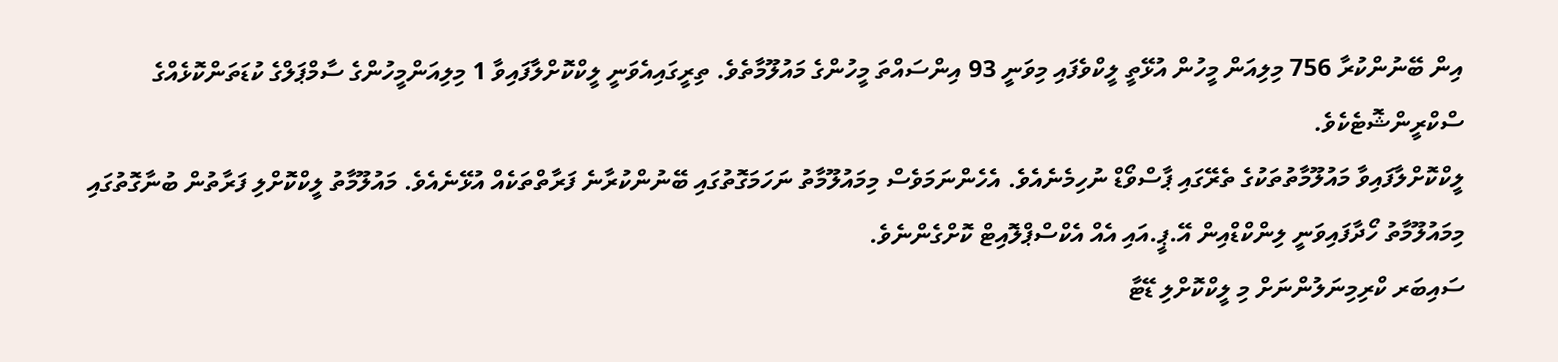އިން ބޭނުންކުރާ 756 މިލިއަން މީހުން އުޅޭތީ ލީކްވެފައި މިވަނީ 93 އިންސައްތަ މީހުންގެ މައުލޫމާތެވެ. ތިރީގައިއެވަނީ ލީކްކޮށްލާފައިވާ 1 މިލިއަންމީހުންގެ ސާމްޕަލްގެ ކުޑަތަންކޮޅެއްގެ ސްކްރީންޝޮޓެކެވެ.
ލީކްކޮށްލާފައިވާ މައުލޫމާތުތަކުގެ ތެރޭގައި ޕާސްވޯޑް ނުހިމެނެއެވެ. އެހެންނަމަވެސް މިމައުލޫމާތު ނަހަމަގޮތުގައި ބޭނުންކުރާނެ ފަރާތްތަކެއް އުޅޭނެއެވެ. މައުލޫމާތު ލީކްކޮށްލި ފަރާތުން ބުނާގޮތުގައި މިމައުލޫމާތު ހޯދާފައިވަނީ ލިންކްޑްއިން އޭ.ޕީ.އައި އެއް އެކްސްޕްލޮއިޓް ކޮށްގެންނެވެ.
ސައިބަރ ކްރިމިނަލުންނަށް މި ލީކްކޮށްލި ޑޭޓާ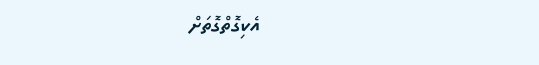އެކިގޮތްގޮތަށް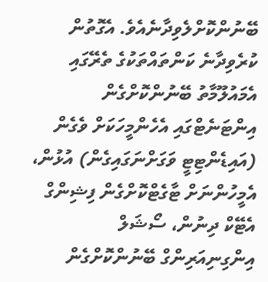ބޭނުންކޮށްލެވިދާނެއެވެ. އެގޮތުން ކުރެވިދާނެ ކަންތައްތަކުގެ ތެރޭގައި އެމައުލޫމާތު ބޭނުންކޮށްގެން އިންޓަނެޓްގައި އެހެންމީހަކަށް ވެގެން (އައިޑެންޓިޓީ ވަގަށްނަގައިގެން) އުޅުން، އެމީހުންނަށް ޓާގެޓްކޮށްގެން ފިޝިންގް އެޓޭކް ދިނުން، ސޯޝަލް އިންގިނިއަރިންގް ބޭނުންކޮށްގެން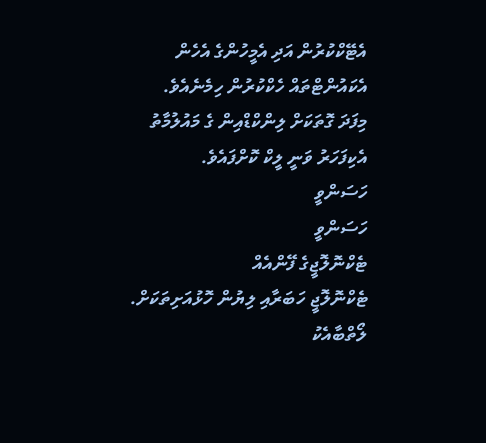އެޓޭކްކުރުން އަދި އެމީހުންގެ އެހެން އެކައުންޓްތައް ހެކްކުރުން ހިމެނެއެވެ.
މިފަދަ ގޮތަކަށް ލިންކްޑްއިން ގެ މައުލުމާތު އެކިފަހަރު ވަނީ ލީކް ކޮށްފައެވެ.
ހަސަންވީ
ހަސަންވީ
ޓެކްނޮލޮޖީގެ ފޭންއެއް
ޓެކްނޮލޮޖީ ހަބަރާއި ލިޔުން ހޮޅުއަށިތަކަށް.
ލޯތްބާއެކު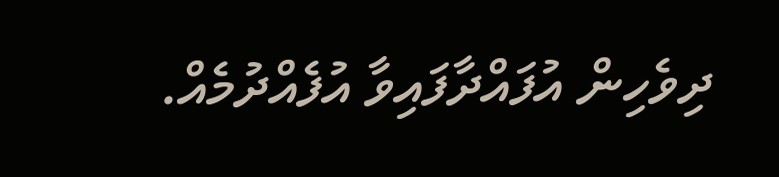ދިވެހިން އުފައްދާފައިވާ އުފެއްދުމެއް.